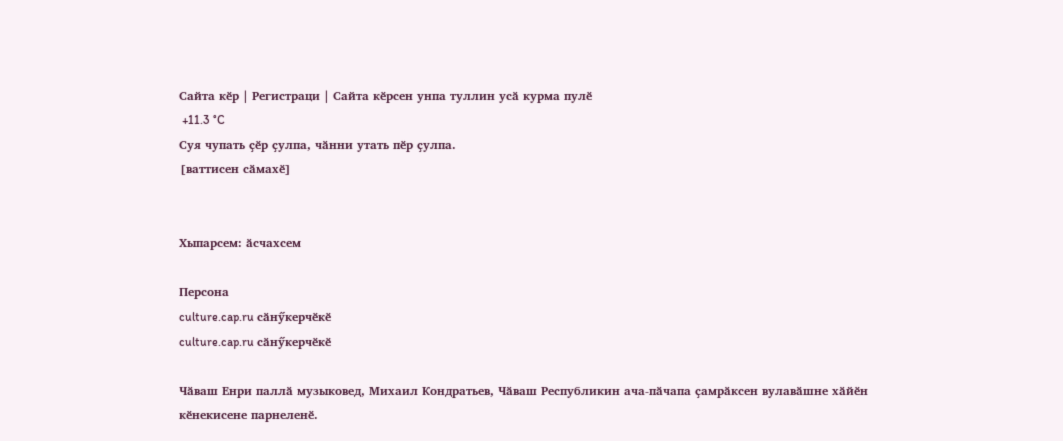Сайта кӗр | Регистраци | Сайта кӗрсен унпа туллин усӑ курма пулӗ
 +11.3 °C
Суя чупать ҫӗр ҫулпа, чӑнни утать пӗр ҫулпа.
[ваттисен сӑмахӗ]


Хыпарсем: ӑсчахсем

Персона
culture.cap.ru сӑнӳкерчӗкӗ
culture.cap.ru сӑнӳкерчӗкӗ

Чӑваш Енри паллӑ музыковед, Михаил Кондратьев, Чӑваш Республикин ача-пӑчапа ҫамрӑксен вулавӑшне хӑйӗн кӗнекисене парнеленӗ.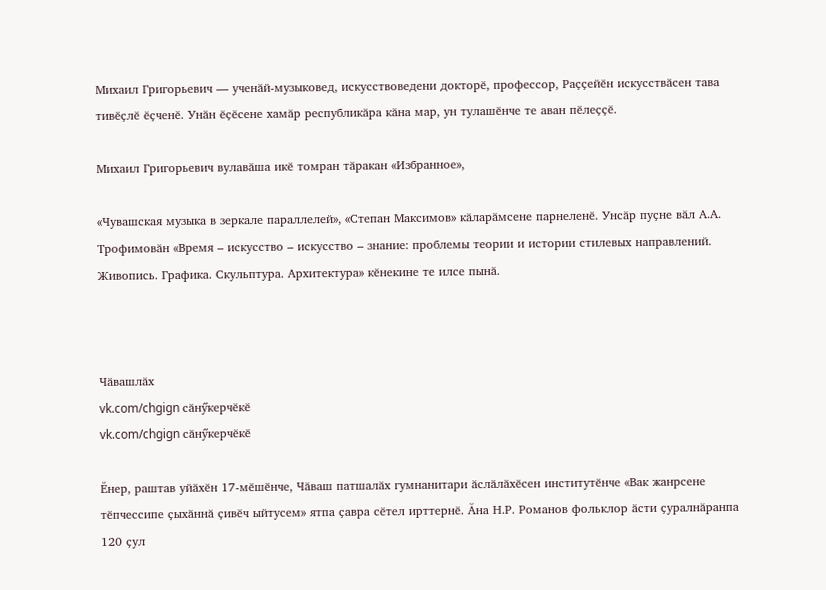Михаил Григорьевич — ученӑй-музыковед, искусствоведени докторӗ, профессор, Раҫҫейӗн искусствӑсен тава тивӗҫлӗ ӗҫченӗ. Унӑн ӗҫӗсене хамӑр республикӑра кӑна мар, ун тулашӗнче те аван пӗлеҫҫӗ.

Михаил Григорьевич вулавӑша икӗ томран тӑракан «Избранное»,

«Чувашская музыка в зеркале параллелей», «Степан Максимов» кӑларӑмсене парнеленӗ. Унсӑр пуҫне вӑл А.А. Трофимовӑн «Время – искусство – искусство – знание: проблемы теории и истории стилевых направлений. Живопись. Графика. Скульптура. Архитектура» кӗнекине те илсе пынӑ.



Чӑвашлӑх
vk.com/chgign сӑнӳкерчӗкӗ
vk.com/chgign сӑнӳкерчӗкӗ

Ӗнер, раштав уйӑхӗн 17-мӗшӗнче, Чӑваш патшалӑх гумнанитари ӑслӑлӑхӗсен институтӗнче «Вак жанрсене тӗпчессипе ҫыхӑннӑ ҫивӗч ыйтусем» ятпа ҫавра сӗтел ирттернӗ. Ӑна Н.Р. Романов фольклор ӑсти ҫуралнӑранпа 120 ҫул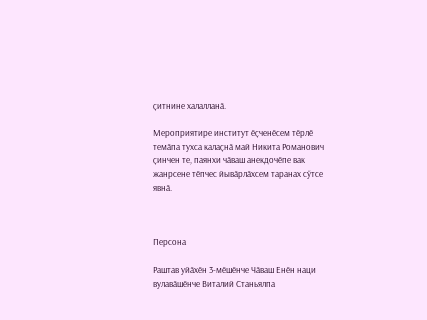ҫитнине халалланӑ.

Мероприятире институт ӗҫченӗсем тӗрлӗ темӑпа тухса калаҫнӑ май Никита Романович ҫинчен те, паянхи чӑваш анекдочӗпе вак жанрсене тӗпчес йывӑрлӑхсем таранах сӳтсе явнӑ.



Персона

Раштав уйӑхӗн 3-мӗшӗнче Чӑваш Енӗн наци вулавӑшӗнче Виталий Станьялпа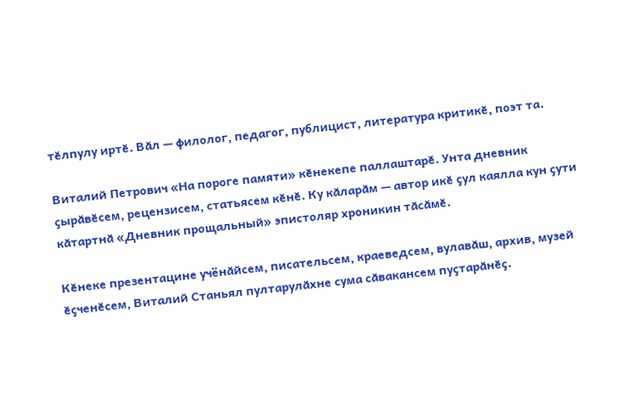тӗлпулу иртӗ. Вӑл — филолог, педагог, публицист, литература критикӗ, поэт та.

Виталий Петрович «На пороге памяти» кӗнекепе паллаштарӗ. Унта дневник ҫырӑвӗсем, рецензисем, статьясем кӗнӗ. Ку кӑларӑм — автор икӗ ҫул каялла кун ҫути кӑтартнӑ «Дневник прощальный» эпистоляр хроникин тӑсӑмӗ.

Кӗнеке презентацине учёнӑйсем, писательсем, краеведсем, вулавӑш, архив, музей ӗҫченӗсем, Виталий Станьял пултарулӑхне сума сӑвакансем пуҫтарӑнӗҫ.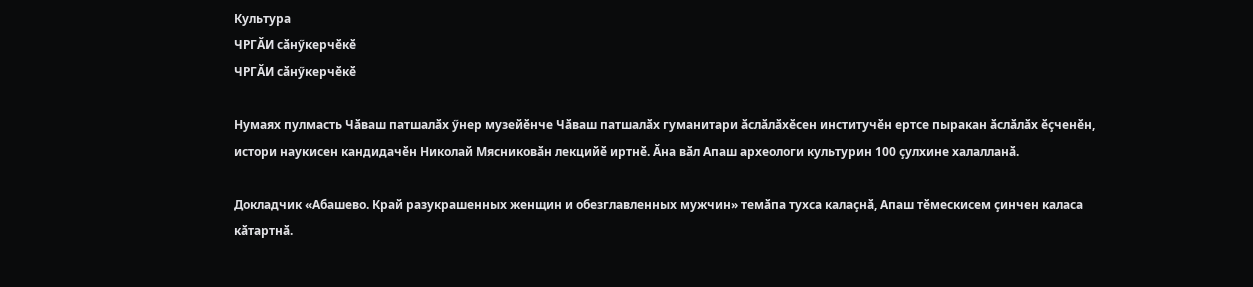Культура
ЧРГӐИ сӑнӳкерчӗкӗ
ЧРГӐИ сӑнӳкерчӗкӗ

Нумаях пулмасть Чӑваш патшалӑх ӳнер музейӗнче Чӑваш патшалӑх гуманитари ӑслӑлӑхӗсен институчӗн ертсе пыракан ӑслӑлӑх ӗҫченӗн, истори наукисен кандидачӗн Николай Мясниковӑн лекцийӗ иртнӗ. Ӑна вӑл Апаш археологи культурин 100 ҫулхине халалланӑ.

Докладчик «Абашево. Край разукрашенных женщин и обезглавленных мужчин» темӑпа тухса калаҫнӑ, Апаш тӗмескисем ҫинчен каласа кӑтартнӑ.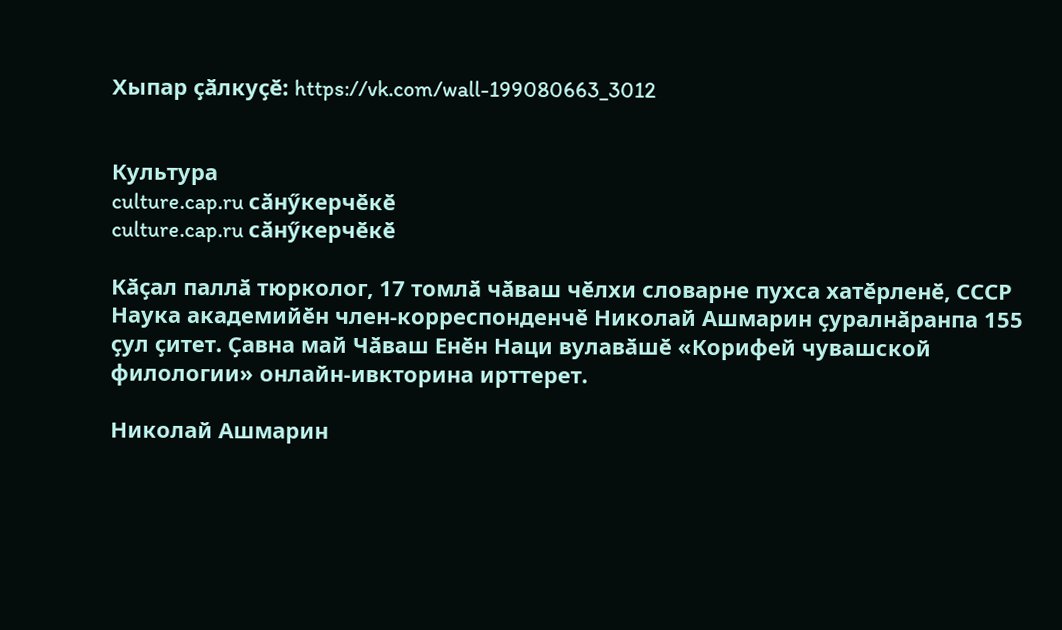Хыпар ҫӑлкуҫӗ: https://vk.com/wall-199080663_3012


Культура
culture.cap.ru сӑнӳкерчӗкӗ
culture.cap.ru сӑнӳкерчӗкӗ

Кӑҫал паллӑ тюрколог, 17 томлӑ чӑваш чӗлхи словарне пухса хатӗрленӗ, СССР Наука академийӗн член-корреспонденчӗ Николай Ашмарин ҫуралнӑранпа 155 ҫул ҫитет. Ҫавна май Чӑваш Енӗн Наци вулавӑшӗ «Корифей чувашской филологии» онлайн-ивкторина ирттерет.

Николай Ашмарин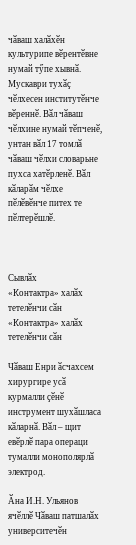чӑваш халӑхӗн культурипе вӗрентӗвне нумай тӳпе хывнӑ. Мускаври тухӑҫ чӗлхесен институтӗнче вӗреннӗ. Вӑл чӑваш чӗлхине нумай тӗпченӗ, унтан вӑл 17 томлӑ чӑваш чӗлхи словарьне пухса хатӗрленӗ. Вӑл кӑларӑм чӗлхе пӗлӗвӗнче питех те пӗлтерӗшлӗ.



Сывлӑх
«Контактра» халӑх тетелӗнчи сӑн
«Контактра» халӑх тетелӗнчи сӑн

Чӑваш Енри ӑсчахсем хирургире усӑ курмалли ҫӗнӗ инструмент шухӑшласа кӑларнӑ. Вӑл – щит евӗрлӗ пара операци тумалли монополярлӑ электрод.

Ӑна И.Н. Ульянов ячӗллӗ Чӑваш патшалӑх университечӗн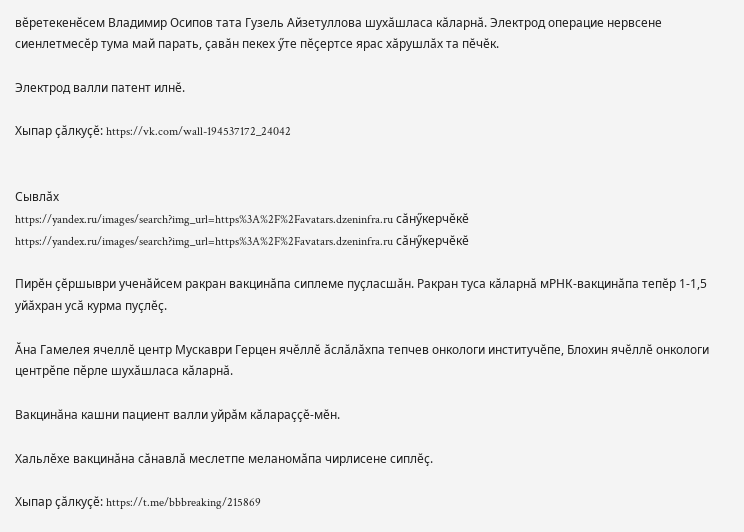вӗретекенӗсем Владимир Осипов тата Гузель Айзетуллова шухӑшласа кӑларнӑ. Электрод операцие нервсене сиенлетмесӗр тума май парать, ҫавӑн пекех ӳте пӗҫертсе ярас хӑрушлӑх та пӗчӗк.

Электрод валли патент илнӗ.

Хыпар ҫӑлкуҫӗ: https://vk.com/wall-194537172_24042


Сывлӑх
https://yandex.ru/images/search?img_url=https%3A%2F%2Favatars.dzeninfra.ru сӑнӳкерчӗкӗ
https://yandex.ru/images/search?img_url=https%3A%2F%2Favatars.dzeninfra.ru сӑнӳкерчӗкӗ

Пирӗн ҫӗршыври ученӑйсем ракран вакцинӑпа сиплеме пуҫласшӑн. Ракран туса кӑларнӑ мРНК-вакцинӑпа тепӗр 1-1,5 уйӑхран усӑ курма пуҫлӗҫ.

Ӑна Гамелея ячеллӗ центр Мускаври Герцен ячӗллӗ ӑслӑлӑхпа тепчев онкологи институчӗпе, Блохин ячӗллӗ онкологи центрӗпе пӗрле шухӑшласа кӑларнӑ.

Вакцинӑна кашни пациент валли уйрӑм кӑлараҫҫӗ-мӗн.

Хальлӗхе вакцинӑна сӑнавлӑ меслетпе меланомӑпа чирлисене сиплӗҫ.

Хыпар ҫӑлкуҫӗ: https://t.me/bbbreaking/215869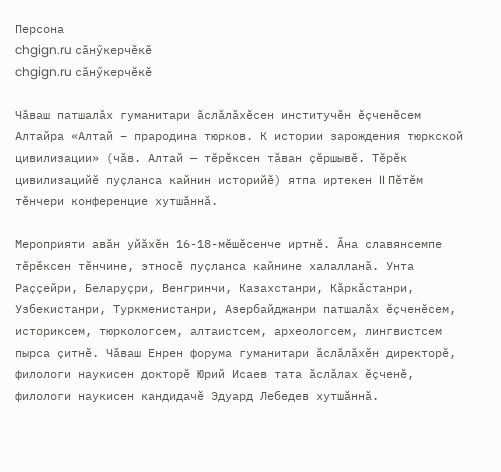Персона
chgign.ru сӑнӳкерчӗкӗ
chgign.ru сӑнӳкерчӗкӗ

Чӑваш патшалӑх гуманитари ӑслӑлӑхӗсен институчӗн ӗҫченӗсем Алтайра «Алтай – прародина тюрков. К истории зарождения тюркской цивилизации» (чӑв. Алтай — тӗрӗксен тӑван ҫӗршывӗ. Тӗрӗк цивилизацийӗ пуҫланса кайнин историйӗ) ятпа иртекен II Пӗтӗм тӗнчери конференцие хутшӑннӑ.

Мероприяти авӑн уйӑхӗн 16-18-мӗшӗсенче иртнӗ. Ӑна славянсемпе тӗрӗксен тӗнчине, этносӗ пуҫланса кайнине халалланӑ. Унта Раҫҫейри, Беларуҫри, Венгринчи, Казахстанри, Кӑркӑстанри, Узбекистанри, Туркменистанри, Азербайджанри патшалӑх ӗҫченӗсем, историксем, тюркологсем, алтаистсем, археологсем, лингвистсем пырса ҫитнӗ. Чӑваш Енрен форума гуманитари ӑслӑлӑхӗн директорӗ, филологи наукисен докторӗ Юрий Исаев тата ӑслӑлах ӗҫченӗ, филологи наукисен кандидачӗ Эдуард Лебедев хутшӑннӑ.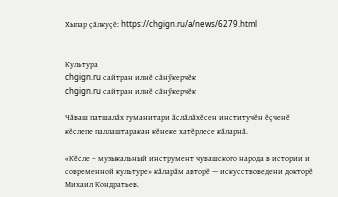Хыпар ҫӑлкуҫӗ: https://chgign.ru/a/news/6279.html


Культура
chgign.ru сайтран илнӗ сӑнӳкерчӗк
chgign.ru сайтран илнӗ сӑнӳкерчӗк

Чӑваш патшалӑх гуманитари ӑслӑлӑхӗсен институчӗн ӗҫченӗ кӗслепе паллаштаракан кӗнеке хатӗрлесе кӑларнӑ.

«Кӗсле – музыкальный инструмент чувашского народа в истории и современной культуре» кӑларӑм авторӗ — искусствоведени докторӗ Михаил Кондратьев.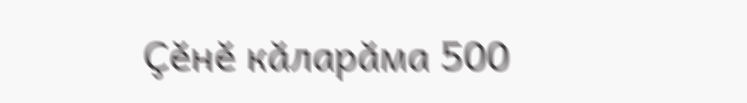Ҫӗнӗ кӑларӑма 500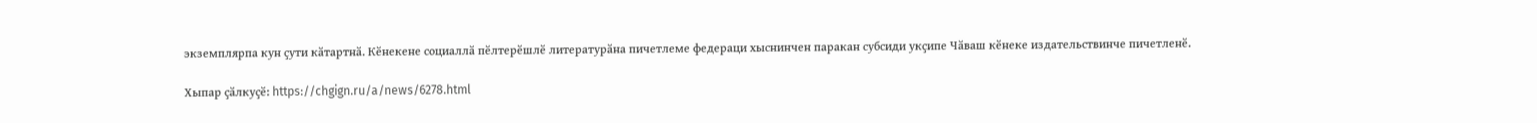экземплярпа кун ҫути кӑтартнӑ. Кӗнекене социаллӑ пӗлтерӗшлӗ литературӑна пичетлеме федераци хыснинчен паракан субсиди укҫипе Чӑваш кӗнеке издательствинче пичетленӗ.

Хыпар ҫӑлкуҫӗ: https://chgign.ru/a/news/6278.html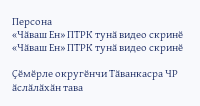Персона
«Чӑваш Ен» ПТРК тунӑ видео скринӗ
«Чӑваш Ен» ПТРК тунӑ видео скринӗ

Ҫӗмӗрле округӗнчи Тӑванкасра ЧР ӑслӑлӑхӑн тава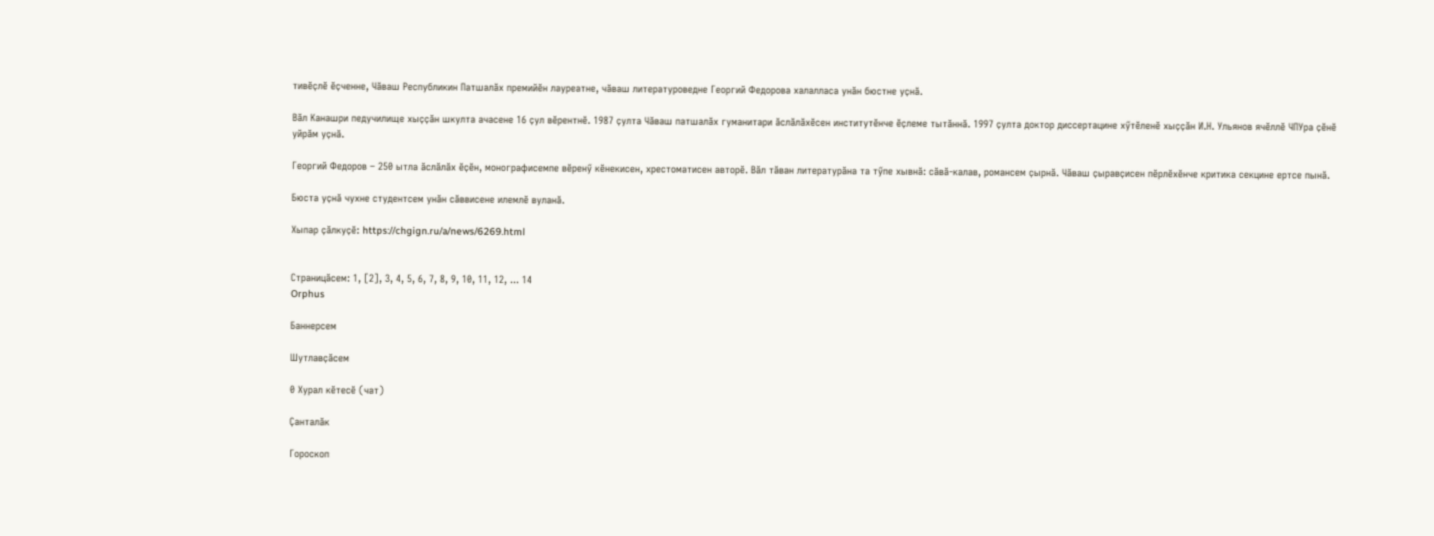тивӗҫлӗ ӗҫченне, Чӑваш Республикин Патшалӑх премийӗн лауреатне, чӑваш литературоведне Георгий Федорова халалласа унӑн бюстне уҫнӑ.

Вӑл Канашри педучилище хыҫҫӑн шкулта ачасене 16 ҫул вӗрентнӗ. 1987 ҫулта Чӑваш патшалӑх гуманитари ӑслӑлӑхӗсен институтӗнче ӗҫлеме тытӑннӑ. 1997 ҫулта доктор диссертацине хӳтӗленӗ хыҫҫӑн И.Н. Ульянов ячӗллӗ ЧПУра ҫӗнӗ уйрӑм уҫнӑ.

Георгий Федоров – 250 ытла ӑслӑлӑх ӗҫӗн, монографисемпе вӗренӳ кӗнекисен, хрестоматисен авторӗ. Вӑл тӑван литературӑна та тӳпе хывнӑ: сӑвӑ-калав, романсем ҫырнӑ. Чӑваш ҫыравҫисен пӗрлӗхӗнче критика секцине ертсе пынӑ.

Бюста уҫнӑ чухне студентсем унӑн сӑввисене илемлӗ вуланӑ.

Хыпар ҫӑлкуҫӗ: https://chgign.ru/a/news/6269.html


Страницӑсем: 1, [2], 3, 4, 5, 6, 7, 8, 9, 10, 11, 12, ... 14
Orphus

Баннерсем

Шутлавҫӑсем

0 Хурал кӗтесӗ (чат)

Ҫанталӑк

Гороскоп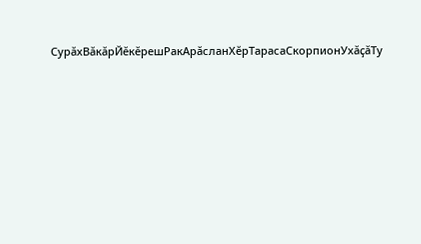СурӑхВӑкӑрЙӗкӗрешРакАрӑсланХӗрТарасаСкорпионУхӑҫӑТу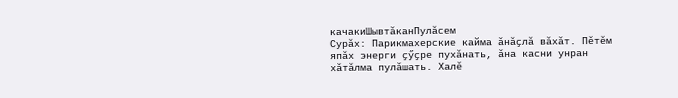качакиШывтӑканПулӑсем
Сурӑх: Парикмахерские кайма ӑнӑҫлӑ вӑхӑт. Пӗтӗм япӑх энерги ҫӳҫре пухӑнать, ӑна касни унран хӑтӑлма пулӑшать. Халӗ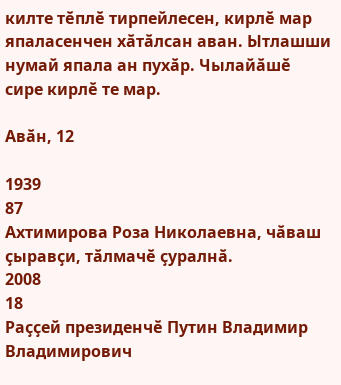килте тӗплӗ тирпейлесен, кирлӗ мар япаласенчен хӑтӑлсан аван. Ытлашши нумай япала ан пухӑр. Чылайӑшӗ сире кирлӗ те мар.

Авӑн, 12

1939
87
Ахтимирова Роза Николаевна, чӑваш ҫыравҫи, тӑлмачӗ ҫуралнӑ.
2008
18
Раҫҫей президенчӗ Путин Владимир Владимирович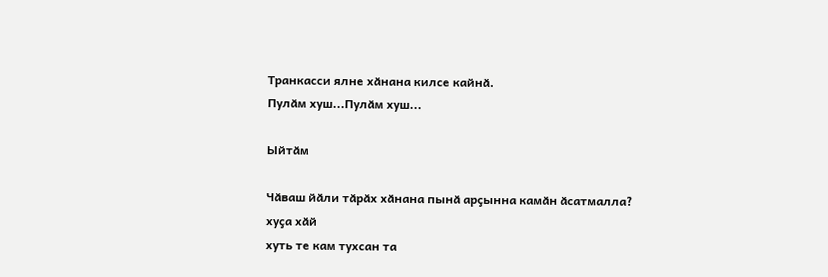Транкасси ялне хӑнана килсе кайнӑ.
Пулӑм хуш...Пулӑм хуш...

Ыйтӑм

Чӑваш йӑли тӑрӑх хӑнана пынӑ арҫынна камӑн ӑсатмалла?
хуҫа хӑй
хуть те кам тухсан та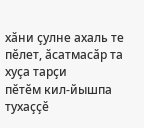хӑни ҫулне ахаль те пӗлет, ӑсатмасӑр та
хуҫа тарҫи
пӗтӗм кил-йышпа тухаҫҫӗ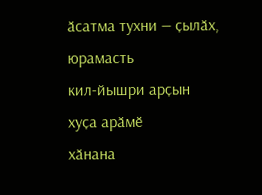ӑсатма тухни — ҫылӑх, юрамасть
кил-йышри арҫын
хуҫа арӑмӗ
хӑнана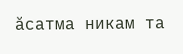ӑсатма никам та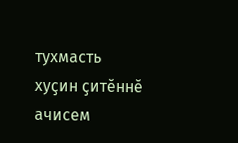тухмасть
хуҫин ҫитӗннӗ ачисем